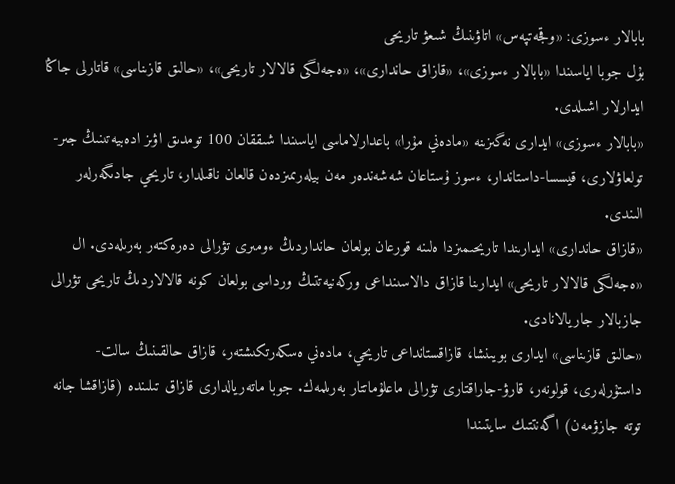بابالار ءسوزى: «وقجەتپەس» اتاۋىنىڭ شىعۋ تاريحى
بۇل جوبا اياسىندا «بابالار ءسوزى»، «قازاق حاندارى»، «ەجەلگى قالالار تاريحى»، «حالىق قازىناسى» قاتارلى جاڭا ايدارلار اشىلدى.
«بابالار ءسوزى» ايدارى نەگىزىنە «مادەني مۇرا» باعدارلاماسى اياسىندا شىققان 100 تومدىق اۋىز ادەبيەتىنىڭ جىر-تولعاۋلارى، قيسسا-داستاندار، ءسوز ۇستاعان شەشەندەر مەن بيلەرىمىزدەن قالعان ناقىلدار، تاريحي جادىگەرلەر الىندى.
«قازاق حاندارى» ايدارىندا تاريحىمىزدا ەلىنە قورعان بولعان حانداردىڭ ءومىرى تۋرالى دەرەكتەر بەرىلەدى. ال «ەجەلگى قالالار تاريحى» ايدارىنا قازاق دالاسىنداعى وركەنيەتتىڭ ورداسى بولعان كونە قالالاردىڭ تاريحى تۋرالى جازبالار جاريالانادى.
«حالىق قازىناسى» ايدارى بويىنشا، قازاقستانداعى تاريحي، مادەني ەسكەرتكىشتەر، قازاق حالقىنىڭ سالت-داستۇرلەرى، قولونەر، قارۋ-جاراقتارى تۋرالى ماعلۇماتتار بەرىلمەك. جوبا ماتەريالدارى قازاق تىلىندە (قازاقشا جانە توتە جازۋمەن) اگەنتتىك سايتىندا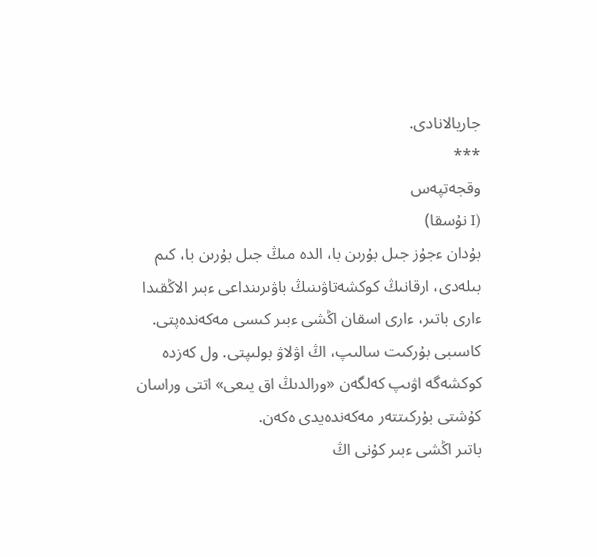جاريالانادى.
***
وقجەتپەس
(I نۇسقا)
بۇدان ءجۇز جىل بۇرىن با، الدە مىڭ جىل بۇرىن با، كىم بىلەدى، ارقانىڭ كوكشەتاۋىنىڭ باۋىرىنداعى ءبىر الاڭقىدا ءارى باتىر، ءارى اسقان اڭشى ءبىر كىسى مەكەندەپتى. كاسىبى بۇركىت سالىپ، اڭ اۋلاۋ بولىپتى. ول كەزدە كوكشەگە اۋىپ كەلگەن «ورالدىڭ اق يىعى» اتتى وراسان كۇشتى بۇركىتتەر مەكەندەيدى ەكەن.
باتىر اڭشى ءبىر كۇنى اڭ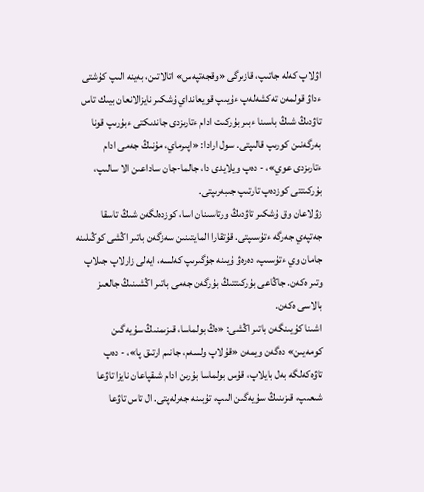اۋلاپ كەلە جاتىپ، قازىرگى «وقجەتپەس» اتالاتىن، بەينە الىپ كۇشتى ءداۋ قولمەن تەكشەلەپ ءۇيىپ قويعانداي ۇشكىر نايزالانعان بيىك تاس تاۋدىڭ شىڭ باسىنا ءبىر بۇركىت ادام ءتارىزدى جاندىكتى ءبۇرىپ قونا بەرگەنىن كورىپ قالىپتى. سول ارادا: «اپىرماي، مۇنىڭ جەمى ادام ءتارىزدى عوي»، - دەپ ويلايدى دا، جالما-جان ساداعىن الا سالىپ، بۇركىتتى كوزدەپ تارتىپ جىبەرىپتى.
زۋلاعان وق ۇشكىر تاۋدىڭ ورتاسىنان اسا، كوزدەلگەن شىڭ تاسقا جەتپەي جەرگە ءتۇسىپتى. قۇتقارا المايتىنىن سەزگەن باتىر اڭشى كوڭىلىنە جامان وي ءتۇسىپ، دەرەۋ ۇيىنە جۇگىرىپ كەلسە، ايەلى زارلاپ جىلاپ وتىر ەكەن. جاڭاعى بۇركىتتىڭ بۇرگەن جەمى باتىر اڭشىنىڭ جالعىز بالاسى ەكەن.
اشىنا كۇيىنگەن باتىر اڭشى: «ەڭ بولماسا، قىزىمنىڭ سۇيەگىن كومەيىن» دەگەن ويمەن «قۇلاپ ولسەم، جانىم ارتىق پا»، - دەپ تاۋەكەلگە بەل بايلاپ، قۇس بولماسا بۇرىن ادام شىقپاعان نايزا تاۋعا شىعىپ، قىزىنىڭ سۇيەگىن الىپ، تۇبىنە جەرلەپتى. ال تاس تاۋعا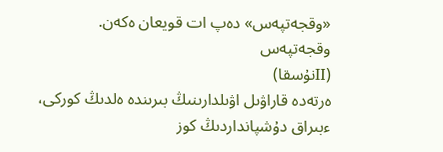«وقجەتپەس» دەپ ات قويعان ەكەن.
وقجەتپەس
(Ⅱنۇسقا)
ەرتەدە قاراۋىل اۋىلدارىنىڭ بىرىندە ەلدىڭ كوركى، ءبىراق دۇشپانداردىڭ كوز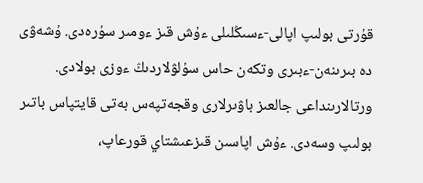قۇرتى بولىپ اپالى-ءسىڭلىلى ءۇش قىز ءومىر سۇرەدى. ۇشەۋى دە بىرىنەن-ءبىرى وتكەن حاس سۇلۋلاردىڭ ءوزى بولادى. ورتالارىنداعى جالعىز باۋىرلارى وقجەتپەس بەتى قايتپاس باتىر بولىپ وسەدى. ءۇش اپاسىن قىزعىشتاي قورعاپ،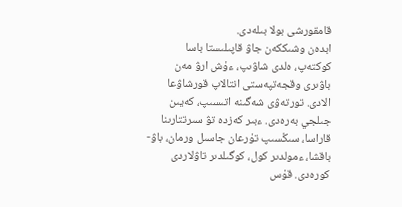قامقورشى بولا بىلەدى.
ابدەن وشىككەن جاۋ قاپىلىستا باسا كوكتەپ، ەلدى شاۋىپ، ءۇش ارۋ مەن باۋىرى وقجەتپەستى انتالاپ قورشاۋعا الادى. تورتەۋى شەگىنە اتىسىپ، كەيىن جىلجي بەرەدى. ءبىر كەزدە تۋ سىرتتارىنا قاراسا، سىڭسىپ تۇرعان جاسىل ورمان، باۋ-باقشا، ءمولدىر كول، كوگىلدىر تاۋلاردى كورەدى. قۇس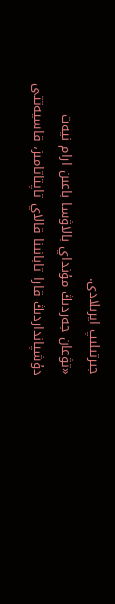جىرتىلىپ ايرىلادى.
«تۋعان جەردىڭ مۇنداي بالاۋسا باعىن ارام نيەت دۇشپانداردىڭ قارا تابانىنا قالاي تاپتاتامىز، قاسيەتتى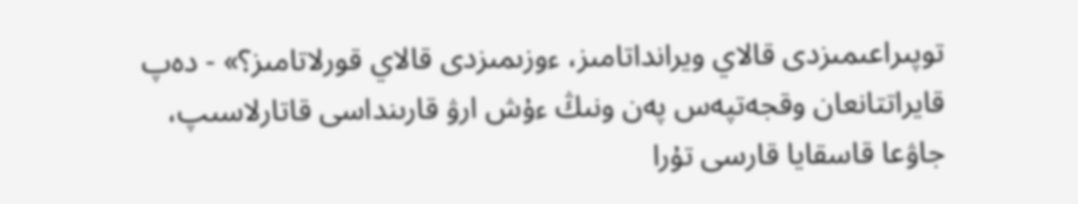توپىراعىمىزدى قالاي ويرانداتامىز، ءوزىمىزدى قالاي قورلاتامىز؟» - دەپ قايراتتانعان وقجەتپەس پەن ونىڭ ءۇش ارۋ قارىنداسى قاتارلاسىپ، جاۋعا قاسقايا قارسى تۇرا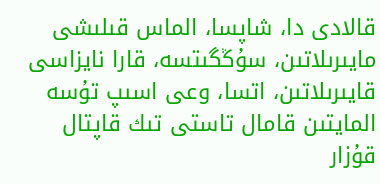قالادى دا، شاپسا، الماس قىلىشى مايىرىلاتىن، سۇڭگىتسە، قارا نايزاسى قايىرىلاتىن، اتسا، وعى اسىپ تۇسە المايتىن قامال تاستى تىك قاپتال قۇزار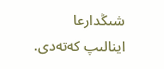شىڭدارعا اينالىپ كەتەدى.